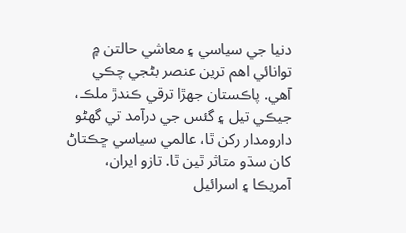دنيا جي سياسي ۽ معاشي حالتن ۾ توانائي اهم ترين عنصر بڻجي چڪي آهي. پاڪستان جهڙا ترقي ڪندڙ ملڪ، جيڪي تيل ۽ گئس جي درآمد تي گهڻو دارومدار رکن ٿا، عالمي سياسي ڇڪتاڻ کان سڌو متاثر ٿين ٿا. تازو ايران، آمريڪا ۽ اسرائيل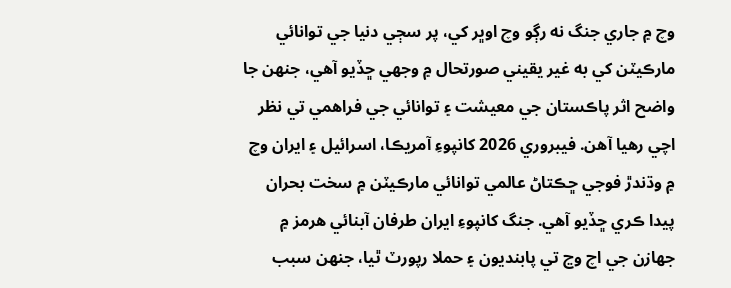وچ ۾ جاري جنگ نه رڳو وچ اوڀر کي، پر سڄي دنيا جي توانائي مارڪيٽن کي به غير يقيني صورتحال ۾ وجهي ڇڏيو آهي، جنهن جا واضح اثر پاڪستان جي معيشت ۽ توانائي جي فراهمي تي نظر اچي رهيا آهن. فيبروري 2026 کانپوءِ آمريڪا، اسرائيل ۽ ايران وچ ۾ وڌندڙ فوجي ڇڪتاڻ عالمي توانائي مارڪيٽن ۾ سخت بحران پيدا ڪري ڇڏيو آهي. جنگ کانپوءِ ايران طرفان آبنائي هرمز ۾ جهازن جي اچ وڃ تي پابنديون ۽ حملا رپورٽ ٿيا، جنهن سبب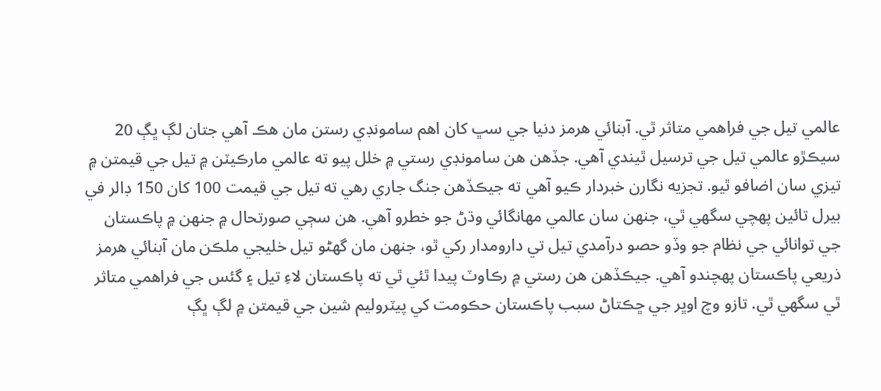عالمي تيل جي فراهمي متاثر ٿي. آبنائي هرمز دنيا جي سڀ کان اهم سامونڊي رستن مان هڪ آهي جتان لڳ ڀڳ 20 سيڪڙو عالمي تيل جي ترسيل ٿيندي آهي. جڏهن هن سامونڊي رستي ۾ خلل پيو ته عالمي مارڪيٽن ۾ تيل جي قيمتن ۾ تيزي سان اضافو ٿيو. تجزيه نگارن خبردار ڪيو آهي ته جيڪڏهن جنگ جاري رهي ته تيل جي قيمت 100 کان 150 ڊالر في بيرل تائين پهچي سگهي ٿي، جنهن سان عالمي مهانگائي وڌڻ جو خطرو آهي. هن سڄي صورتحال ۾ جنهن ۾ پاڪستان جي توانائي جي نظام جو وڏو حصو درآمدي تيل تي دارومدار رکي ٿو، جنهن مان گهڻو تيل خليجي ملڪن مان آبنائي هرمز ذريعي پاڪستان پهچندو آهي. جيڪڏهن هن رستي ۾ رڪاوٽ پيدا ٿئي ٿي ته پاڪستان لاءِ تيل ۽ گئس جي فراهمي متاثر ٿي سگهي ٿي. تازو وچ اوڀر جي ڇڪتاڻ سبب پاڪستان حڪومت کي پيٽروليم شين جي قيمتن ۾ لڳ ڀڳ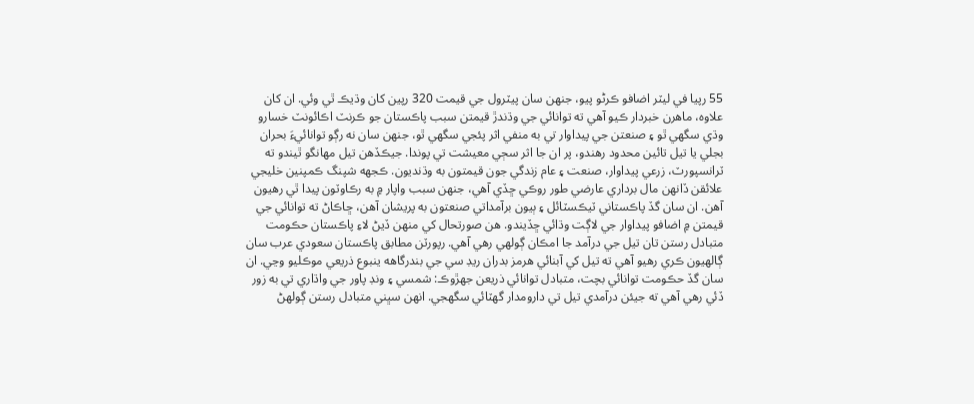55 رپيا في ليٽر اضافو ڪرڻو پيو، جنهن سان پيٽرول جي قيمت 320 رپين کان وڌيڪ ٿي وئي. ان کان علاوه، ماهرن خبردار ڪيو آهي ته توانائي جي وڌندڙ قيمتن سبب پاڪستان جو ڪرنٽ اڪائونٽ خسارو وڌي سگهي ٿو ۽ صنعتن جي پيداوار تي به منفي اثر پئجي سگهي ٿو، جنهن سان نه رڳو توانائيءَ بحران بجلي يا تيل تائين محدود رهندو، پر ان جا اثر سڄي معيشت تي پوندا. جيڪڏهن تيل مهانگو ٿيندو ته ٽرانسپورٽ، زرعي پيداوار، صنعت ۽ عام زندگي جون قيمتون به وڌنديون. ڪجهه شپنگ ڪمپنين خليجي علائقن ڏانهن مال برداري عارضي طور روڪي ڇڏي آهي، جنهن سبب واپار ۾ به رڪاوٽون پيدا ٿي رهيون آهن. ان سان گڏ پاڪستاني ٽيڪسٽائل ۽ ٻيون برآمداتي صنعتون به پريشان آهن، ڇاڪاڻ ته توانائي جي قيمتن ۾ اضافو پيداوار جي لاڳت وڌائي ڇڏيندو. هن صورتحال کي منهن ڏيڻ لاءِ پاڪستان حڪومت متبادل رستن تان تيل جي درآمد جا امڪان ڳولهي رهي آهي. رپورٽن مطابق پاڪستان سعودي عرب سان ڳالهيون ڪري رهيو آهي ته تيل کي آبنائي هرمز بدران ريڊ سي جي بندرگاهه ينبوع ذريعي موڪليو وڃي. ان سان گڏ حڪومت توانائي بچت، متبادل توانائي ذريعن جهڙوڪ: شمسي ۽ ونڊ پاور جي واڌاري تي به زور ڏئي رهي آهي ته جيئن درآمدي تيل تي دارومدار گهٽائي سگهجي. انهن سڀني متبادل رستن ڳولهڻ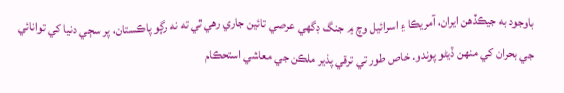باوجود به جيڪڏهن ايران، آمريڪا ۽ اسرائيل وچ ۾ جنگ ڊگهي عرصي تائين جاري رهي ٿي ته نه رڳو پاڪستان، پر سڄي دنيا کي توانائي جي بحران کي منهن ڏيڻو پوندو. خاص طور تي ترقي پذير ملڪن جي معاشي استحڪام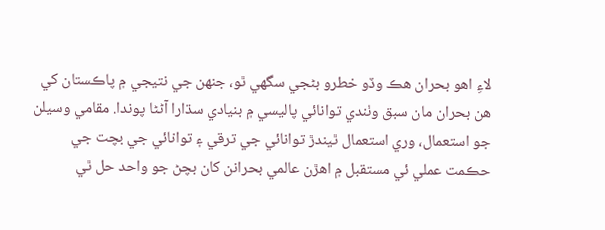لاءِ اهو بحران هڪ وڏو خطرو بڻجي سگهي ٿو، جنهن جي نتيجي ۾ پاڪستان کي هن بحران مان سبق وٺندي توانائي پاليسي ۾ بنيادي سڌارا آڻڻا پوندا. مقامي وسيلن جو استعمال، وري استعمال ٿيندڙ توانائي جي ترقي ۽ توانائي جي بچت جي حڪمت عملي ئي مستقبل ۾ اهڙن عالمي بحرانن کان بچڻ جو واحد حل ٿي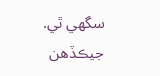سگهي ٿي. جيڪڏهن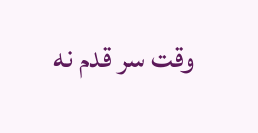وقت سر قدم نه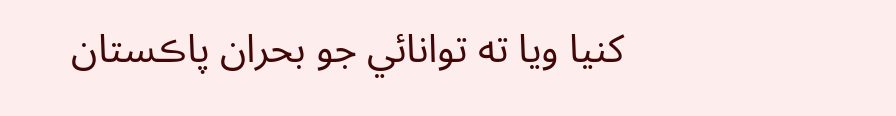کنيا ويا ته توانائي جو بحران پاڪستان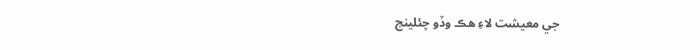جي معيشت لاءِ هڪ وڏو چئلينج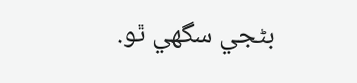بڻجي سگهي ٿو.